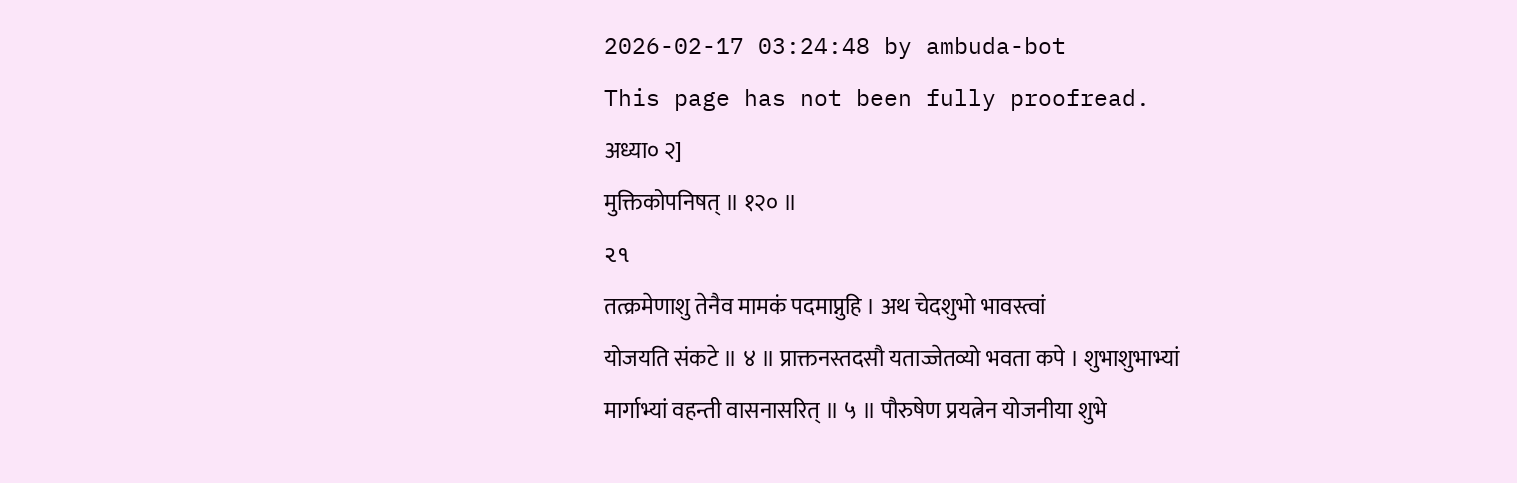2026-02-17 03:24:48 by ambuda-bot
This page has not been fully proofread.
अध्या० २]
मुक्तिकोपनिषत् ॥ १२० ॥
૨૧
तत्क्रमेणाशु तेनैव मामकं पदमाप्नुहि । अथ चेदशुभो भावस्त्वां
योजयति संकटे ॥ ४ ॥ प्राक्तनस्तदसौ यताज्जेतव्यो भवता कपे । शुभाशुभाभ्यां
मार्गाभ्यां वहन्ती वासनासरित् ॥ ५ ॥ पौरुषेण प्रयत्नेन योजनीया शुभे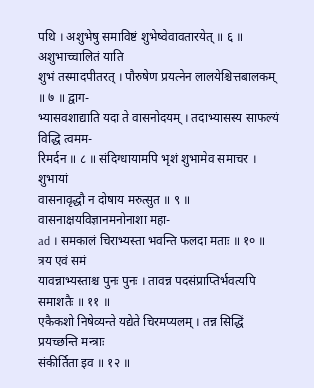पथि । अशुभेषु समाविष्टं शुभेष्वेवावतारयेत् ॥ ६ ॥ अशुभाच्चालितं याति
शुभं तस्मादपीतरत् । पौरुषेण प्रयत्नेन लालयेश्चित्तबालकम् ॥ ७ ॥ द्वाग-
भ्यासवशाद्याति यदा ते वासनोदयम् । तदाभ्यासस्य साफल्यं विद्धि त्वमम-
रिमर्दन ॥ ८ ॥ संदिग्धायामपि भृशं शुभामेव समाचर । शुभायां
वासनावृद्धौ न दोषाय मरुत्सुत ॥ ९ ॥ वासनाक्षयविज्ञानमनोनाशा महा-
ad । समकालं चिराभ्यस्ता भवन्ति फलदा मताः ॥ १० ॥ त्रय एवं समं
यावन्नाभ्यस्ताश्च पुनः पुनः । तावन्न पदसंप्राप्तिर्भवत्यपि समाशतैः ॥ ११ ॥
एकैकशो निषेव्यन्ते यद्येते चिरमप्यलम् । तन्न सिद्धिं प्रयच्छन्ति मन्त्राः
संकीर्तिता इव ॥ १२ ॥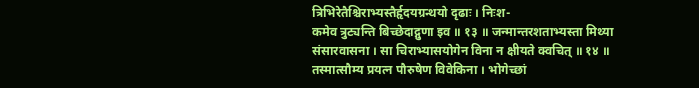त्रिभिरेतैश्चिराभ्यस्तैर्हृदयग्रन्थयो दृढाः । निःश-
कमेव त्रुट्यन्ति बिच्छेदाद्गुणा इव ॥ १३ ॥ जन्मान्तरशताभ्यस्ता मिथ्या
संसारवासना । सा चिराभ्यासयोगेन विना न क्षीयते क्वचित् ॥ १४ ॥
तस्मात्सौम्य प्रयत्न पौरुषेण विवेकिना । भोगेच्छां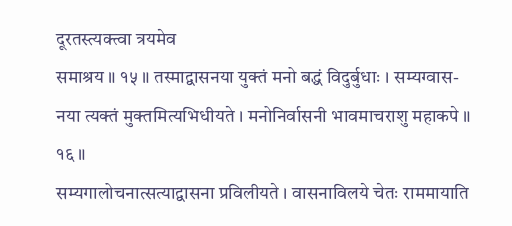दूरतस्त्यक्त्वा त्रयमेव
समाश्रय ॥ १५ ॥ तस्माद्वासनया युक्तं मनो बद्धं विदुर्बुधाः । सम्यग्वास-
नया त्यक्तं मुक्तमित्यभिधीयते । मनोनिर्वासनी भावमाचराशु महाकपे ॥ १६ ॥
सम्यगालोचनात्सत्याद्वासना प्रविलीयते । वासनाविलये चेतः राममायाति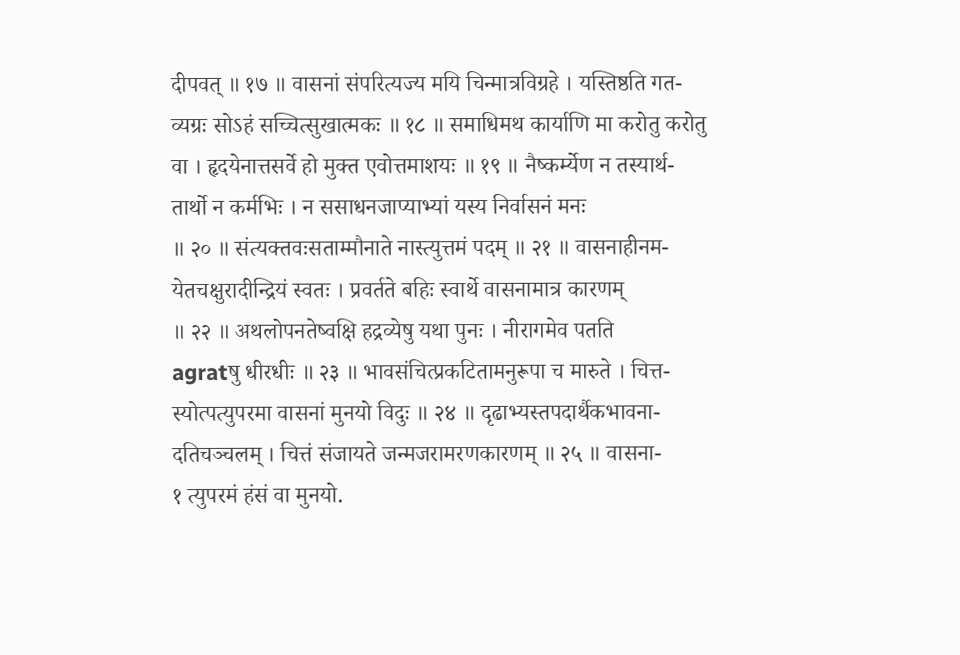दीपवत् ॥ १७ ॥ वासनां संपरित्यज्य मयि चिन्मात्रविग्रहे । यस्तिष्ठति गत-
व्यग्रः सोऽहं सच्चित्सुखात्मकः ॥ १८ ॥ समाधिमथ कार्याणि मा करोतु करोतु
वा । हृदयेनात्तसर्वे हो मुक्त एवोत्तमाशयः ॥ १९ ॥ नैष्कर्म्येण न तस्यार्थ-
तार्थो न कर्मभिः । न ससाधनजाप्याभ्यां यस्य निर्वासनं मनः
॥ २० ॥ संत्यक्तवःसताम्मौनाते नास्त्युत्तमं पदम् ॥ २१ ॥ वासनाहीनम-
येतचक्षुरादीन्द्रियं स्वतः । प्रवर्तते बहिः स्वार्थे वासनामात्र कारणम्
॥ २२ ॥ अथलोपनतेष्वक्षि हद्रव्येषु यथा पुनः । नीरागमेव पतति
agratषु धीरधीः ॥ २३ ॥ भावसंचित्प्रकटितामनुरूपा च मारुते । चित्त-
स्योत्पत्युपरमा वासनां मुनयो विदुः ॥ २४ ॥ दृढाभ्यस्तपदार्थैकभावना-
दतिचञ्चलम् । चित्तं संजायते जन्मजरामरणकारणम् ॥ २५ ॥ वासना-
१ त्युपरमं हंसं वा मुनयो.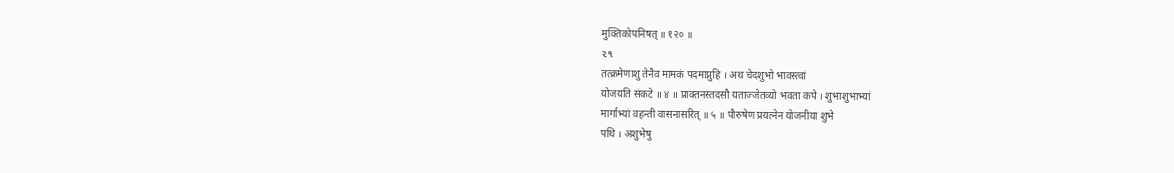मुक्तिकोपनिषत् ॥ १२० ॥
૨૧
तत्क्रमेणाशु तेनैव मामकं पदमाप्नुहि । अथ चेदशुभो भावस्त्वां
योजयति संकटे ॥ ४ ॥ प्राक्तनस्तदसौ यताज्जेतव्यो भवता कपे । शुभाशुभाभ्यां
मार्गाभ्यां वहन्ती वासनासरित् ॥ ५ ॥ पौरुषेण प्रयत्नेन योजनीया शुभे
पथि । अशुभेषु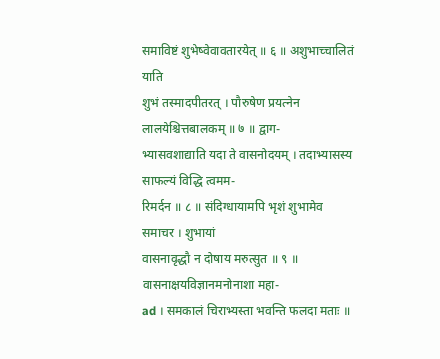समाविष्टं शुभेष्वेवावतारयेत् ॥ ६ ॥ अशुभाच्चालितं याति
शुभं तस्मादपीतरत् । पौरुषेण प्रयत्नेन लालयेश्चित्तबालकम् ॥ ७ ॥ द्वाग-
भ्यासवशाद्याति यदा ते वासनोदयम् । तदाभ्यासस्य साफल्यं विद्धि त्वमम-
रिमर्दन ॥ ८ ॥ संदिग्धायामपि भृशं शुभामेव समाचर । शुभायां
वासनावृद्धौ न दोषाय मरुत्सुत ॥ ९ ॥ वासनाक्षयविज्ञानमनोनाशा महा-
ad । समकालं चिराभ्यस्ता भवन्ति फलदा मताः ॥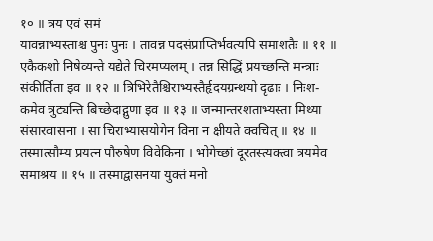१० ॥ त्रय एवं समं
यावन्नाभ्यस्ताश्च पुनः पुनः । तावन्न पदसंप्राप्तिर्भवत्यपि समाशतैः ॥ ११ ॥
एकैकशो निषेव्यन्ते यद्येते चिरमप्यलम् । तन्न सिद्धिं प्रयच्छन्ति मन्त्राः
संकीर्तिता इव ॥ १२ ॥ त्रिभिरेतैश्चिराभ्यस्तैर्हृदयग्रन्थयो दृढाः । निःश-
कमेव त्रुट्यन्ति बिच्छेदाद्गुणा इव ॥ १३ ॥ जन्मान्तरशताभ्यस्ता मिथ्या
संसारवासना । सा चिराभ्यासयोगेन विना न क्षीयते क्वचित् ॥ १४ ॥
तस्मात्सौम्य प्रयत्न पौरुषेण विवेकिना । भोगेच्छां दूरतस्त्यक्त्वा त्रयमेव
समाश्रय ॥ १५ ॥ तस्माद्वासनया युक्तं मनो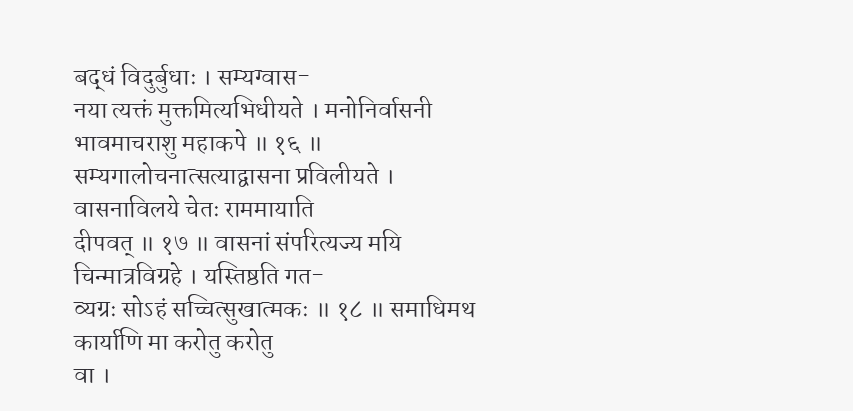बद्धं विदुर्बुधाः । सम्यग्वास-
नया त्यक्तं मुक्तमित्यभिधीयते । मनोनिर्वासनी भावमाचराशु महाकपे ॥ १६ ॥
सम्यगालोचनात्सत्याद्वासना प्रविलीयते । वासनाविलये चेतः राममायाति
दीपवत् ॥ १७ ॥ वासनां संपरित्यज्य मयि चिन्मात्रविग्रहे । यस्तिष्ठति गत-
व्यग्रः सोऽहं सच्चित्सुखात्मकः ॥ १८ ॥ समाधिमथ कार्याणि मा करोतु करोतु
वा ।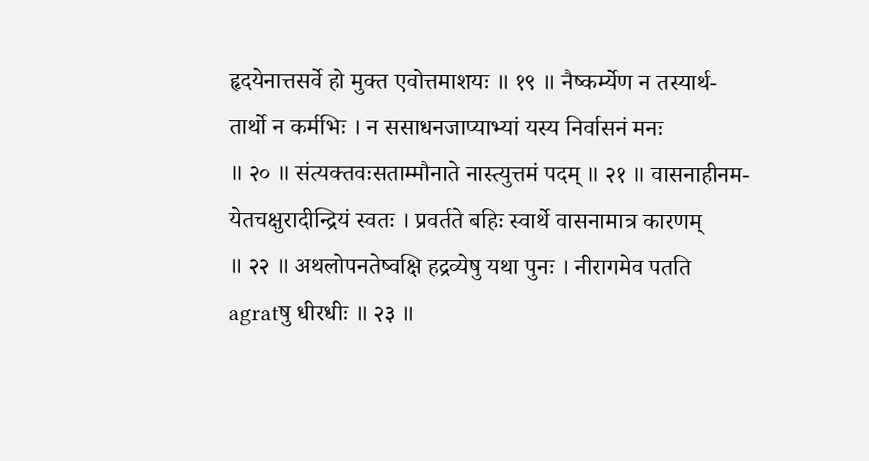हृदयेनात्तसर्वे हो मुक्त एवोत्तमाशयः ॥ १९ ॥ नैष्कर्म्येण न तस्यार्थ-
तार्थो न कर्मभिः । न ससाधनजाप्याभ्यां यस्य निर्वासनं मनः
॥ २० ॥ संत्यक्तवःसताम्मौनाते नास्त्युत्तमं पदम् ॥ २१ ॥ वासनाहीनम-
येतचक्षुरादीन्द्रियं स्वतः । प्रवर्तते बहिः स्वार्थे वासनामात्र कारणम्
॥ २२ ॥ अथलोपनतेष्वक्षि हद्रव्येषु यथा पुनः । नीरागमेव पतति
agratषु धीरधीः ॥ २३ ॥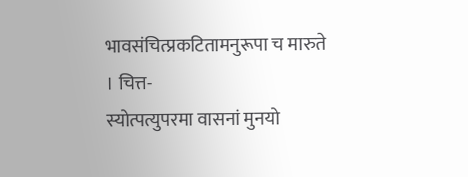भावसंचित्प्रकटितामनुरूपा च मारुते । चित्त-
स्योत्पत्युपरमा वासनां मुनयो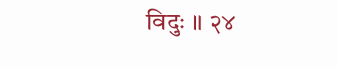विदुः ॥ २४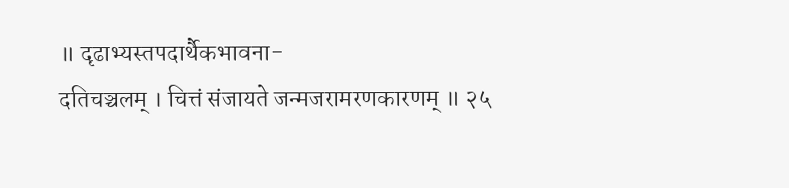॥ दृढाभ्यस्तपदार्थैकभावना-
दतिचञ्चलम् । चित्तं संजायते जन्मजरामरणकारणम् ॥ २५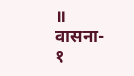॥ वासना-
१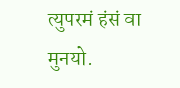त्युपरमं हंसं वा मुनयो.